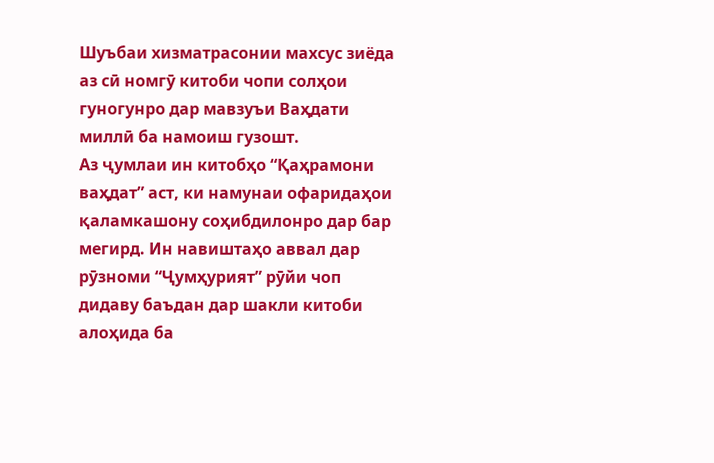Шуъбаи хизматрасонии махсус зиёда аз сӣ номгӯ китоби чопи солҳои гуногунро дар мавзуъи Ваҳдати миллӣ ба намоиш гузошт.
Аз ҷумлаи ин китобҳо “Қаҳрамони ваҳдат” аст, ки намунаи офаридаҳои қаламкашону соҳибдилонро дар бар мегирд. Ин навиштаҳо аввал дар рӯзноми “Ҷумҳурият” рӯйи чоп дидаву баъдан дар шакли китоби алоҳида ба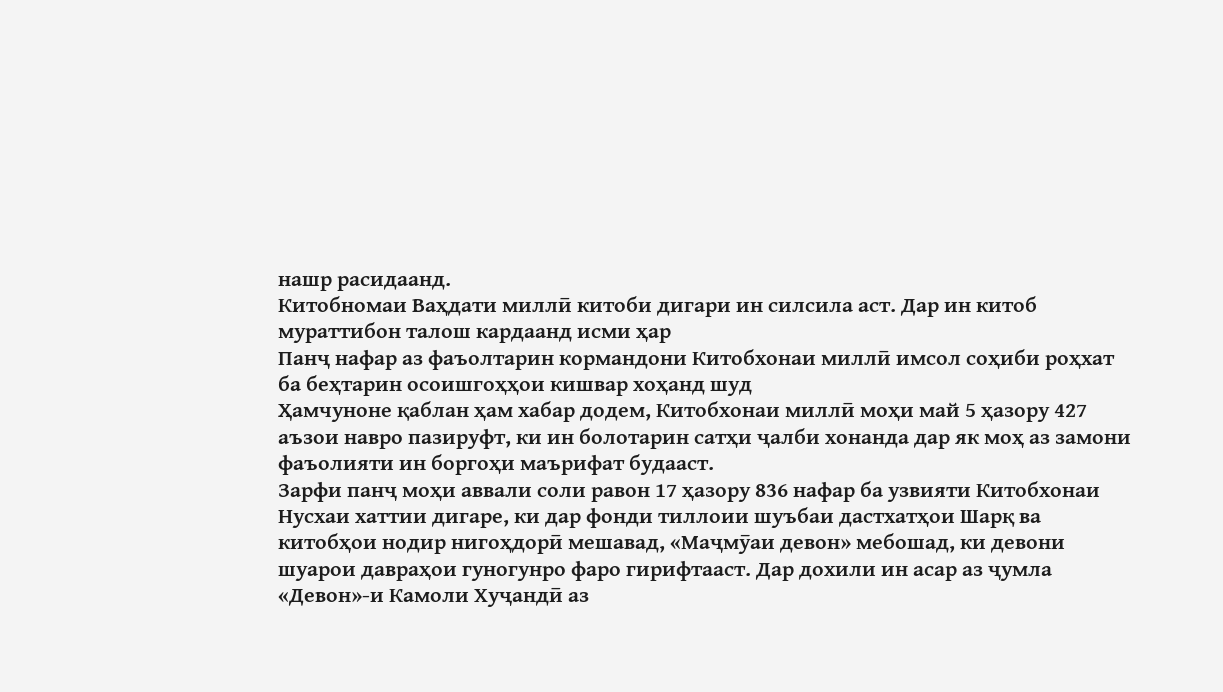нашр расидаанд.
Китобномаи Ваҳдати миллӣ китоби дигари ин силсила аст. Дар ин китоб мураттибон талош кардаанд исми ҳар
Панҷ нафар аз фаъолтарин кормандони Китобхонаи миллӣ имсол соҳиби роҳхат ба беҳтарин осоишгоҳҳои кишвар хоҳанд шуд
Ҳамчуноне қаблан ҳам хабар додем, Китобхонаи миллӣ моҳи май 5 ҳазору 427 аъзои навро пазируфт, ки ин болотарин сатҳи ҷалби хонанда дар як моҳ аз замони фаъолияти ин боргоҳи маърифат будааст.
Зарфи панҷ моҳи аввали соли равон 17 ҳазору 836 нафар ба узвияти Китобхонаи
Нусхаи хаттии дигаре, ки дар фонди тиллоии шуъбаи дастхатҳои Шарқ ва китобҳои нодир нигоҳдорӣ мешавад, «Маҷмӯаи девон» мебошад, ки девони шуарои давраҳои гуногунро фаро гирифтааст. Дар дохили ин асар аз ҷумла «Девон»-и Камоли Хуҷандӣ аз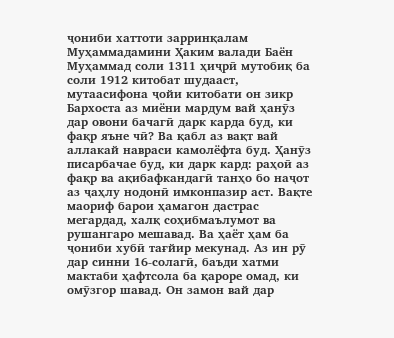ҷониби хаттоти зарринқалам Муҳаммадамини Ҳаким валади Баён Муҳаммад соли 1311 ҳиҷрӣ мутобиқ ба соли 1912 китобат шудааст, мутаасифона ҷойи китобати он зикр
Бархоста аз миёни мардум вай ҳанӯз дар овони бачагӣ дарк карда буд, ки фақр яъне чӣ? Ва қабл аз вақт вай аллакай навраси камолёфта буд. Ҳанӯз писарбачае буд, ки дарк кард: раҳоӣ аз фақр ва ақибафкандагӣ танҳо бо наҷот аз ҷаҳлу нодонӣ имконпазир аст. Вақте маориф барои ҳамагон дастрас мегардад, халқ соҳибмаълумот ва рушангаро мешавад. Ва ҳаёт ҳам ба ҷониби хубӣ тағйир мекунад. Аз ин рӯ дар синни 16-солагӣ, баъди хатми мактаби ҳафтсола ба қароре омад, ки омӯзгор шавад. Он замон вай дар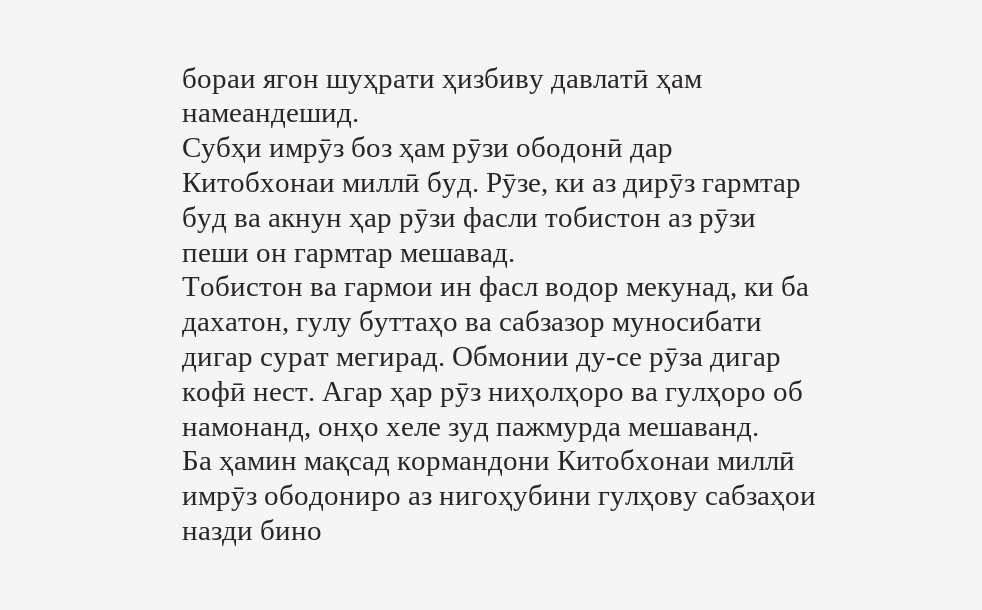бораи ягон шуҳрати ҳизбиву давлатӣ ҳам намеандешид.
Субҳи имрӯз боз ҳам рӯзи ободонӣ дар Китобхонаи миллӣ буд. Рӯзе, ки аз дирӯз гармтар буд ва акнун ҳар рӯзи фасли тобистон аз рӯзи пеши он гармтар мешавад.
Тобистон ва гармои ин фасл водор мекунад, ки ба дахатон, гулу буттаҳо ва сабзазор муносибати дигар сурат мегирад. Обмонии ду-се рӯза дигар кофӣ нест. Агар ҳар рӯз ниҳолҳоро ва гулҳоро об намонанд, онҳо хеле зуд пажмурда мешаванд.
Ба ҳамин мақсад кормандони Китобхонаи миллӣ имрӯз ободониро аз нигоҳубини гулҳову сабзаҳои назди бино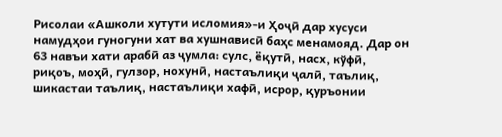Рисолаи «Ашколи хутути исломия»-и Ҳоҷӣ дар хусуси намудҳои гуногуни хат ва хушнависӣ баҳс менамояд. Дар он 63 навъи хати арабӣ аз ҷумла: сулс, ёқутӣ, насх, кўфӣ, риқоъ, моҳӣ, гулзор, нохунӣ, настаълиқи ҷалӣ, таълиқ, шикастаи таълиқ, настаълиқи хафӣ, исрор, қуръонии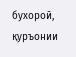бухороӣ, қуръонии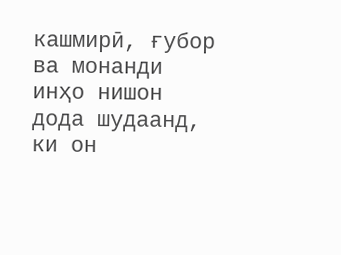кашмирӣ, ғубор ва монанди инҳо нишон дода шудаанд, ки он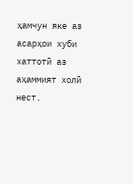ҳамчун яке аз асарҳои хуби хаттотӣ аз аҳаммият холӣ нест.